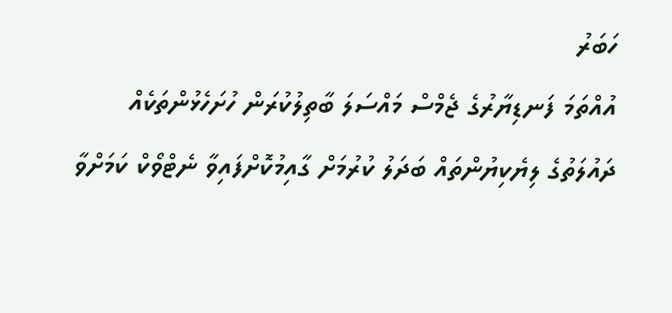ހަބަރު
އުއްތަމަ ފަނޑިޔާރުގެ ޖެމްސް މައްސަލަ ބާތިލުކުރަން ހުށަހެޅުންތަކެއް
ދައުލަތުގެ ލިޔެކިޔުންތައް ބަދަލު ކުރުމަށް ގާއިމުކޮށްފައިވާ ނެޓްވޯކް ކަމަށްވާ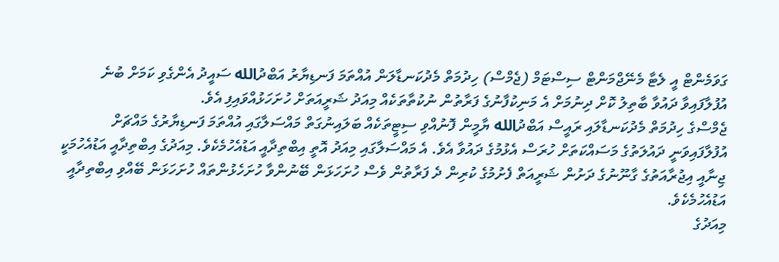ގަވަމެންޓް އީ ލެޓާ މެނޭޖްމަންޓް ސިސްޓަމް (ޖެމްސް) ހިދުމަތް މެދުކަނޑާލަން އުއްތަމަ ފަނޑިޔާރު އަބްދުالله ސައީދު އެންގެވި ކަމަށް ބުނެ އުފުލާފައިވާ ދައުވާ ބާތިލު ކޮށް ދިނުމަށް އެ މަނިކުފާނުގެ ފަރާތުން ނުކުތާތަކެއް މިއަދު ޝަރީއަތަށް ހުށަހަޅުއްވައިފި އެވެ.
ޖެމްސްގެ ހިދުމަތް މެދުކަނޑާލައި ރައީސް އަބްދުالله ޔާމީން ފޮނުއްވި ސިޓީތަކެއް ބަލައިނުގަތް މައްސަލާގައި އުއްތަމަ ފަނޑިޔާރުގެ މައްޗަށް އުފުލާފައިވަނީ ދައުލަތުގެ މަސައްކަތަށް ހުރަސް އެޅުމުގެ ދައުވާ އެވެ. އެ މައްސަލާގައި މިއަދު އޮތީ އިބްތިދާއީ އަޑުއެހުމެކެވެ. މިއަދުގެ އިބްތިދާއީ އަޑުއެހުމަކީ ޖިނާއީ އިޖުރާއަތުގެ ގާނޫނުގެ ދަށުން ޝަރީއަތް ފެށުމުގެ ކުރިން ދެ ފަރާތުން ވެސް ހުށަހަޅަން ބޭނުންވާ ހުށަހެޅުންތައް ހުށަހަޅަން ބޭއްވި އިބްތިދާއީ އަޑުއެހުމެކެވެ.
މިއަދުގެ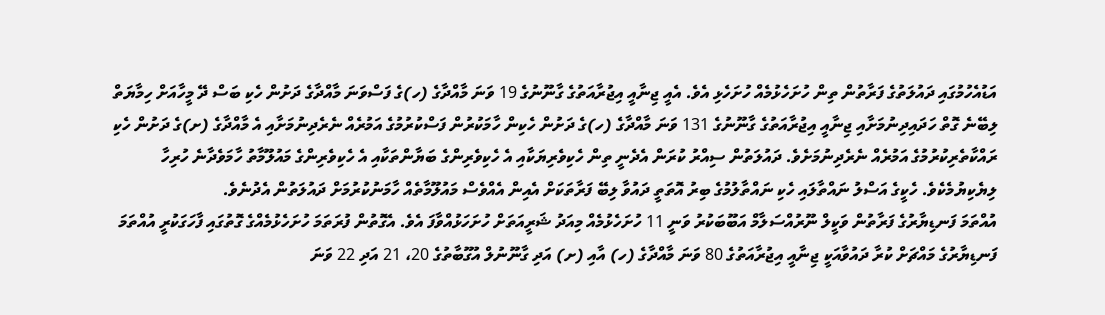އަޑުއެހުމުގައި ދައުލަތުގެ ފަރާތުން ތިން ހުށަހެޅުމެއް ހުށަހެޅި އެވެ. އެއީ ޖިނާއީ އިޖުރާއަތުގެ ގާނޫނުގެ 19 ވަނަ މާއްދާގެ (ހ)ގެ ފަސްވަނަ މާއްދާގެ ދަށުން ހެކި ބަސް ދޭ މީހާއަށް ހިމާޔަތް ލިބޭނެ ގޮތް ހަދައިދިނުމަށާއި ޖިނާއީ އިޖުރާއަތުގެ ގާނޫނުގެ 131 ވަނަ މާއްދާގެ (ހ)ގެ ދަށުން ހެކިން ހާމަކުރުން ފަސްކުރުމުގެ އަމުރެއް ނެރެދިނުމަށާއި އެ މާއްދާގެ (ށ)ގެ ދަށުން ހެކި ރައްކާތެރިކުރުމުގެ އަމުރެއް ނެރެދިނުމަށެވެ. ދައުލަތުން ސިއްރު ކުރަން އެދެނީ ތިން ހެކިވެރިޔަކާއި އެ ހެކިވެރިންގެ ބަޔާންތަކާއި އެ ހެކިވެރިންގެ މައުލޫމާތު ހާމަވެދާނެ ހުރިހާ ލިޔެކިޔުމެކެވެ. ހެކީގެ އަސްލު ނައްތާލައި ހެކި ނައްތާލުމުގެ ބިރު އޮތަތީ ދައުވާ ލިބޭ ފަރާތަކަށް އެއިން އެއްވެސް މައުލޫމާތެއް ހާމަނުކުރުމަށް ދައުލަތުން އެދުނެވެ.
އުއްތަމަ ފަނޑިޔާރުގެ ފަރާތުން ވަކީލް ނޫރުއްސަލާމް އަބޫބަކުރު ވަނީ 11 ހުށަހެޅުމެއް މިއަދު ޝަރީއަތަށް ހުށަހަޅުއްވާފަ އެވެ. އެގޮތުން ފުރަތަމަ ހުށަހެޅުމެއްގެ ގޮތުގައި ފާހަގަކުރީ އުއްތަމަ ފަނޑިޔާރުގެ މައްޗަށް ކުރާ ދައުވާއަކީ ޖިނާއީ އިޖުރާއަތުގެ 80 ވަނަ މާއްދާގެ (ހ) އާއި (ށ) އަދި ގާނޫނުލް އުގޫބާތުގެ 20، 21 އަދި 22 ވަނަ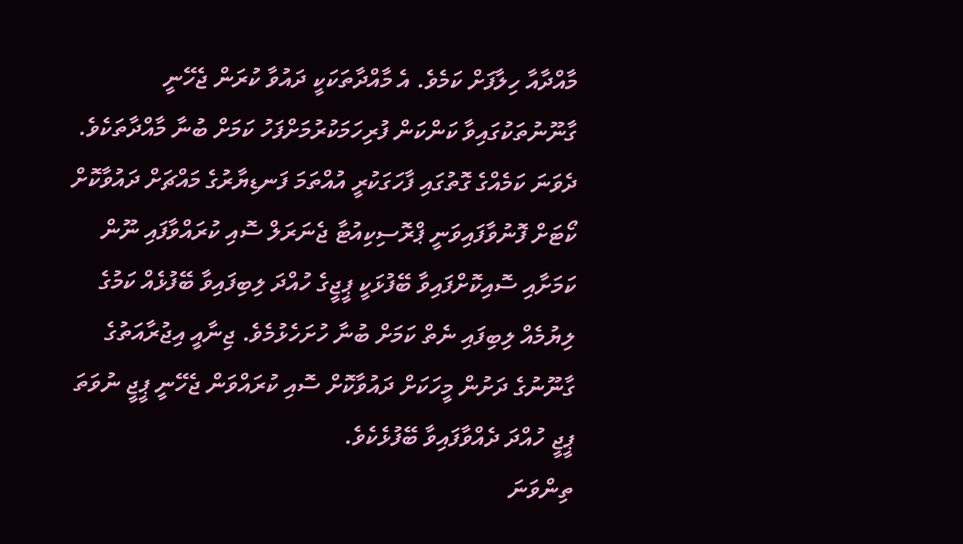މާއްދާއާ ހިލާފަށް ކަމެވެ. އެ މާއްދާތަކަކީ ދައުވާ ކުރަން ޖެހޭނީ ގާނޫނުތަކުގައިވާ ކަންކަން ފުރިހަމަކުރުމަށްފަހު ކަމަށް ބުނާ މާއްދާތަކެވެ.
ދެވަނަ ކަމެއްގެ ގޮތުގައި ފާހަގަކުރީ އުއްތަމަ ފަނޑިޔާރުގެ މައްޗަށް ދައުވާކޮށް ކޯޓަށް ފޮނުވާފައިވަނީ ޕްރޮސިކިއުޓާ ޖެނަރަލް ސޮއި ކުރައްވާފައި ނޫން ކަމަށާއި ސޮއިކޮށްފައިވާ ބޭފުޅަކީ ޕީޖީގެ ހުއްދަ ލިބިފައިވާ ބޭފުޅެއް ކަމުގެ ލިޔުމެއް ލިބިފައި ނެތް ކަމަށް ބުނާ ހުށަހެޅުމެވެ. ޖިނާއީ އިޖުރާއަތުގެ ގާނޫނުގެ ދަށުން މީހަކަށް ދައުވާކޮށް ސޮއި ކުރައްވަން ޖެހޭނީ ޕީޖީ ނުވަތަ ޕީޖީ ހުއްދަ ދެއްވާފައިވާ ބޭފުޅެކެވެ.
ތިންވަނަ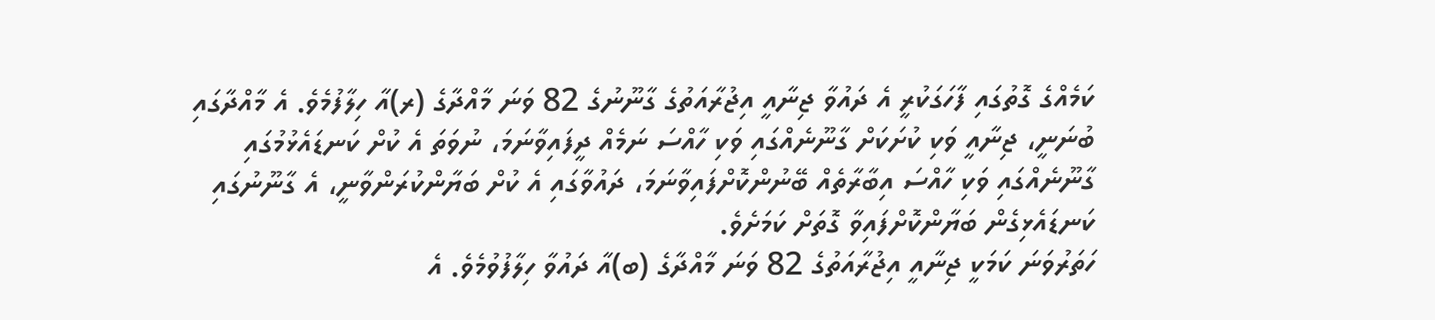ކަމެއްގެ ގޮތުގައި ފާހަގަކުރީ އެ ދައުވާ ޖިނާއީ އިޖުރާއަތުގެ ގާނޫނުގެ 82 ވަނަ މާއްދާގެ (ރ)އާ ހިލާފުމެވެ. އެ މާއްދާގައި ބުނަނީ، ޖިނާއީ ވަކި ކުށަކަށް ގާނޫނެއްގައި ވަކި ހާއްސަ ނަމެއް ދީފައިވާނަމަ، ނުވަތަ އެ ކުށް ކަނޑައެޅުމުގައި ގާނޫނެއްގައި ވަކި ހާއްސަ އިބާރާތެއް ބޭނުންކޮށްފައިވާނަމަ، ދައުވާގައި އެ ކުށް ބަޔާންކުރަންވާނީ، އެ ގާނޫނުގައި ކަނޑައެޅިގެން ބަޔާންކޮށްފައިވާ ގޮތަށް ކަމަށެވެ.
ހަތަރުވަނަ ކަމަކީ ޖިނާއީ އިޖުރާއަތުގެ 82 ވަނަ މާއްދާގެ (ބ)އާ ދައުވާ ހިލާފުވުމެވެ. އެ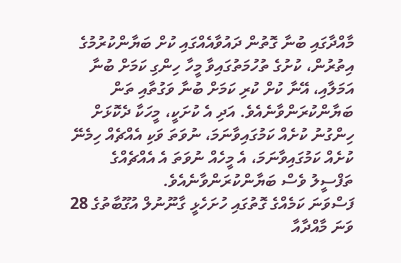މާއްދާގައި ބުނާ ގޮތުން ދައުވާއެއްގައި ކުށް ބަޔާންކުރުމުގެ އިތުރުން، ކުށުގެ ތުހުމަތުގައިވާ މީހާ ހިންގި ކަމަށް ބުނާ އަމަލާއި، އޭނާ ކުށް ކުރި ކަމަށް ބުނާ ވަގުތާއި ތަން ބަޔާންކުރަންވާނެއެވެ. އަދި އެ ކުށަކީ، މީހަކާ ދެކޮޅަށް ހިންގުނު ކުށެއް ކަމުގައިވާނަމަ، ނުވަތަ ވަކި އެއްޗެއް ހިމެނޭ ކުށެއް ކަމުގައިވާނަމަ، އެ މީހެއް ނުވަތަ އެ އެއްޗެއްގެ ތަފްސީލު ވެސް ބަޔާންކުރަންވާނެއެވެ.
ފަސްވަނަ ކަމެއްގެ ގޮތުގައި ހުށަހެޅީ ގާނޫނުލް އުގޫބާތުގެ 28 ވަނަ މާއްދާއާ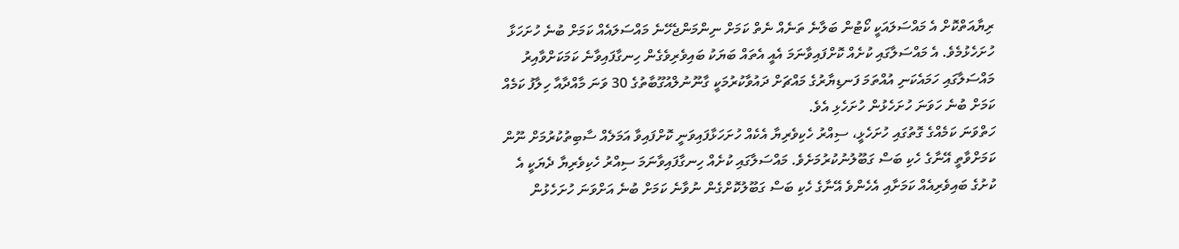ރިޔާއަތްކޮށް އެ މައްސަލައަކީ ކޯޓުން ބަލާނެ ތަނެއް ނެތް ކަމަށް ނިންމަންޖެހޭނެ މައްސަލައެއް ކަމަށް ބުނެ ހުށަހަޅާ ހުށަހެޅުމެވެ. އެ މައްސަލާގައި ކުށެއް ކޮށްފައިވާނަމަ އެއީ އެތައް ބަޔަކު ބައިވެރިވެގެން ހިނގާފައިވާނެ ކަމަކަށްވާއިރު މައްސަލާގައި ހަމައެކަނި އުއްތަމަ ފަނޑިޔާރުގެ މައްޗަށް ދައުވާކުރުމަކީ ގާނޫނުލްއުގޫބާތުގެ 30 ވަނަ މާއްދާއާ ހިލާފު ކަމެއް ކަމަށް ބުނެ ހަވަނަ ހުށަހެޅުން ހުށަހެޅި އެވެ.
ހަތްވަނަ ކަމެއްގެ ގޮތުގައި ހުށަހެޅީ، ސިއްރު ހެކިވެރިޔާ އެކެއް ހުށަހަޅާފައިވަނީ ކޮށްފައިވާ އަމަލެއް ސާބިތުކުރުމަށް ނޫން ކަމަށްވާތީ އޭނާގެ ހެކި ބަސް ގަބޫލުނުކުރުމަށެވެ. މައްސަލާގައި ކުށެއް ހިނގާފައިވާނަމަ ސިއްރު ހެކިވެރިޔާ ދެޔަކީ އެ ކުށުގެ ބައިވެރިއެއް ކަމަށާއި އެހެންވެ އޭނާގެ ހެކި ބަސް ގަބޫލުކޮށްގެން ނުވާނެ ކަމަށް ބުނެ އަށްވަނަ ހުށަހެޅުން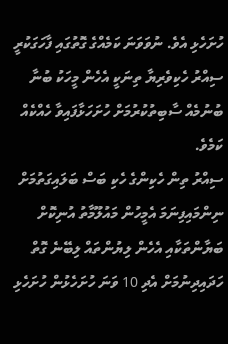ހުށަހެޅި އެވެ. ނުވަވަނަ ކަމެއްގެ ގޮތުގައި ފާހަގަކުރީ ސިއްރު ހެކިވެރިޔާ ތިނަކީ އެހެން މީހަކު ބުނާ ބުނުމެއް ސާބިތުކުރުމަށް ހުށަހަޅާފައިވާ ހެއްކެއް ކަމެވެ.
ސިއްރު ތިން ހެކިންގެ ހެކި ބަސް ބަލައިގަތުމަށް ނިންމައިފިނަމަ އެމީހުން މައުލޫމާތު އުނިކޮށް ބަޔާންތަކާއި އެހެން ލިޔުންތައް ލިބޭނެ ގޮތް ހަދައިދިނުމަށް އެދި 10 ވަނަ ހުށަހެޅުން ހުށަހެޅި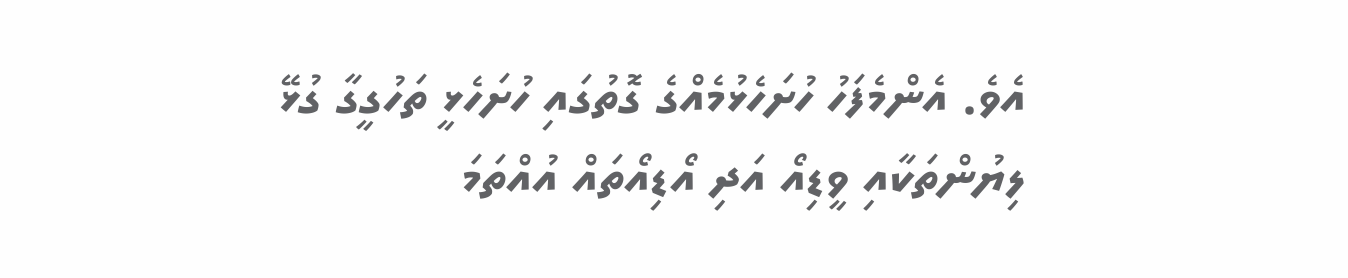އެވެ. އެންމެފަހު ހުށަހެޅުމެއްގެ ގޮތުގައި ހުށަހެޅީ ތަހުގީގާ ގުޅޭ ލިޔުންތަކާއި ވީޑިއޯ އަދި އޯޑިއޯތައް އުއްތަމަ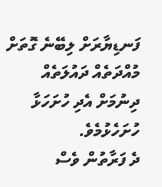ފަނޑިޔާރަށް ލިބޭނެ ގޮތަށް މުއްދަތެއް ދައުލަތެއް ދިނުމަށް އެދި ހުށަހަޅާ ހުށަހެޅުމެވެ.
ދެ ފަރާތުން ވެސް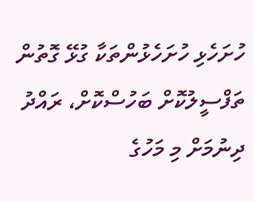ހުށަހެޅި ހުށަހެޅުންތަކާ ގުޅޭ ގޮތުން ތަފްސީލުކޮށް ބަހުސްކޮށް، ރައްދު ދިނުމަށް މި މަހުގެ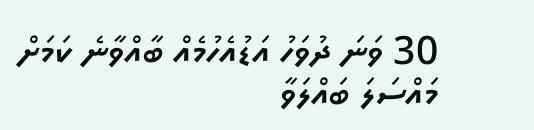30 ވަނަ ދުވަހު އަޑުއެހުމެއް ބާއްވާނެ ކަމަށް މައްސަލަ ބައްލަވާ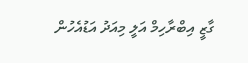ގާޒީ އިބްރާހިމް އަލީ މިއަދު އަޑުއެހުން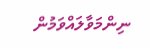ނިންމަވާލައްވަމުން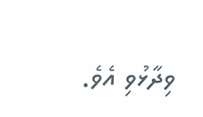ވިދާޅުވި އެވެ.